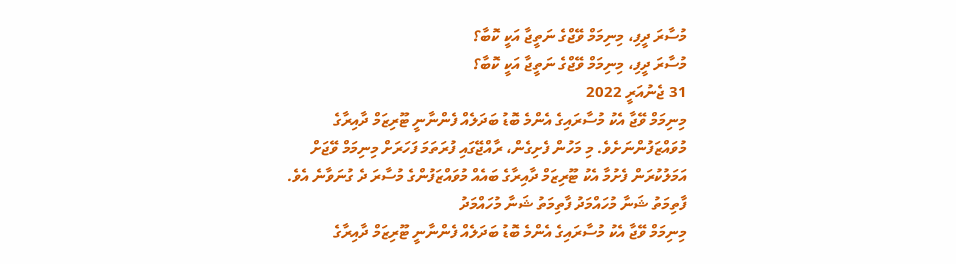މުސާރަ ދީފި، މިނިމަމް ވޭޖްގެ ނަތީޖާ އަކީ ކޮބާ؟
މުސާރަ ދީފި، މިނިމަމް ވޭޖްގެ ނަތީޖާ އަކީ ކޮބާ؟
31 ޖެނުއަރީ 2022
މިނިމަމް ވޭޖާ އެކު މުސާރައިގެ އެންމެ ބޮޑު ބަދަލެއް ފެންނާނީ ޓޫރިޒަމް ދާއިރާގެ މުވައްޒަފުންނަށެވެ. މި މަހުން ފެށިގެން، ރާއްޖޭގައި ފުރަތަމަ ފަހަރަށް މިނިމަމް ވޭޖަށް އަމަލުކުރަން ފެށުމާ އެކު ޓޫރިޒަމް ދާއިރާގެ ބައެއް މުވައްޒަފުންގެ މުސާރަ ދެ ގުނަވާނެ އެވެ.
ފާތިމަތު ޝަނާ މުހައްމަދު ފާތިމަތު ޝަނާ މުހައްމަދު
މިނިމަމް ވޭޖާ އެކު މުސާރައިގެ އެންމެ ބޮޑު ބަދަލެއް ފެންނާނީ ޓޫރިޒަމް ދާއިރާގެ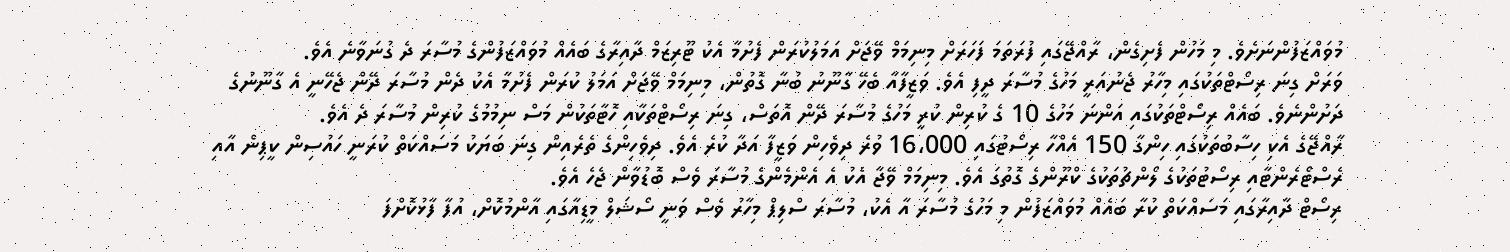މުވައްޒަފުންނަށެވެ. މި މަހުން ފެށިގެން، ރާއްޖޭގައި ފުރަތަމަ ފަހަރަށް މިނިމަމް ވޭޖަށް އަމަލުކުރަން ފެށުމާ އެކު ޓޫރިޒަމް ދާއިރާގެ ބައެއް މުވައްޒަފުންގެ މުސާރަ ދެ ގުނަވާނެ އެވެ.
ވަރަށް ގިނަ ރިސޯޓްތަކުގައި މިހާރު ޖެނުއަރީ މަހުގެ މުސާރަ ދީފި އެވެ. ވަޒީފާއާ ބެހޭ ގާނޫނު ބުނާ ގޮތުން، މިނިމަމް ވޭޖަށް އަމަލު ކުރަން ފެށުމާ އެކު ދެން މުސާރަ ދޭން ޖެހޭނީ އެ ގާނޫނުގެ ދަށުންނެވެ. ބައެއް ރިސޯޓްތަކުގައި އަންނަ މަހުގެ 10 ގެ ކުރިން ކުރީ މަހުގެ މުސާރަ ދޭން އޮތަސް، ގިނަ ރިސޯޓްތަކާއި ހޮޓާތަކުން މަސް ނިމުމުގެ ކުރިން މުސާރަ ދެ އެވެ.
ރާއްޖޭގެ އެކި ހިސާބުތަކުގައި ހިންގާ 150 އެއްހާ ރިސޯޓުގައި 16،000 ވުރެ ދިވެހިން ވަޒީފާ އަދާ ކުރެ އެވެ. ދިވެހިންގެ ތެރެއިން ގިނަ ބަޔަކު މަސައްކަތް ކުރަނީ ހައުސިން ކީޕިން އާއި ރެސްޓޯރެންޓާއި ރިސޯޓުތަކުގެ ލޯންޗުތަކުގެ ކްރޫންގެ ގޮތުގަ އެވެ. މިނިމަމް ވޭޖާ އެކު އެ އެންމެންގެ މުސާރަ ވެސް ބޮޑުވާން ޖެހެ އެވެ.
ރިސޯޓް ދާއިރާގައި މަސައްކަތް ކުރާ ބައެއް މުވައްޒަފުން މި މަހުގެ މުސާރަ އާ އެކު، މުސާރަ ސްލިޕް މިހާރު ވެސް ވަނީ ސޯޝަލް މީޑިއާގައި އާންމުކޮށް، އުފާ ފާޅުކޮށްފަ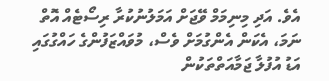އެވެ. އަދި މިނިމަމް ވޭޖަށް އަމަލުނުކުރާ ރިސޯޓެއް އޮތް ނަމަ، އެކަން އެންގުމަށް ވެސް، މުވައްޒަފުންގެ ހައްގުގައި އަޑު އުފުލާ ޖަމާއަތްތަކުން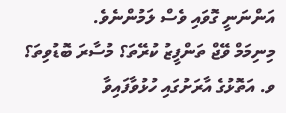އަންނަނީ ގޮވައި ވެސް ލަމުންނެވެ.
މިނިމަމް ވޭޖް ތަންފީޒު ކުރޭތަ؟ މުސާރަ ބޮޑުވިތަ؟
ވ. އަތޮޅުގެ އާރަށުގައި ހުޅުވާފައިވާ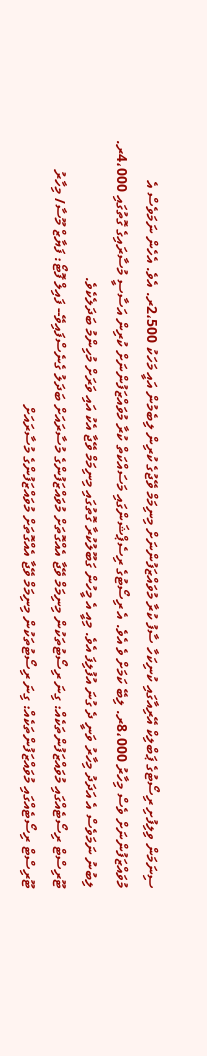ސިނަމަން ވިލިފުށި ރިސޯޓުގެ ޕަބްލިކް އޭރިއާގައި ކުނިކަހާ ސާފު ކުރާ މުވައްޒަފުންނަށް މިނިމަމް ވޭޖުގެ ކުރިން ލިބެމުން އައީ މަހަކު 2،500ރ. އެވެ. އެހެން ނަމަވެސް އެ މުވައްޒަފުންނަށް ވެސް މިހާރު 8،000ރ. ލިބޭ ކަމަށް ވެ އެވެ. އެ ރިސޯޓުގެ ރިސެޕްޝަންގައި މަސައްކަތް ކުރާ މުވައްޒަފުންނަށް ކުރިން އަސާސީ މުސާރައިގެ ގޮތުގައި 4،000ރ. ލިބުނު ނަމަވެސް އެ އަދަދު މިހާރު ވަނީ ދެ ގުނަ އުފުލިފަ އެވެ. މިއީ އެ މީހުން ގަބޫލުކުރާ ގޮތުގައި މިނިމަމް ވޭޖާ އެކު އައި ވަރަށް މުހިންމު ބަދަލެކެވެ.
ޓޫރިސްޓް ރިސޯޓެއްގައި މުވައްޒަފުންތަކެއް: ގިނަ ރިސޯޓުތަކުން މިނިމަމް ވޭޖާ އެއްގޮތަށް މުވައްޒަފުންގެ މުސާރައަށް ބަދަލު ގެނެސްފައިވޭ-- ފައިލް ފޮޓޯ: ފަޔާޒް މޫސާ/ މިހާރު
ޓޫރިސްޓް ރިސޯޓެއްގައި މުވައްޒަފުންތަކެއް: ގިނަ ރިސޯޓުތަކުން މިނިމަމް ވޭޖާ އެއްގޮތަށް މުވައްޒަފުންގެ މުސާރައަށް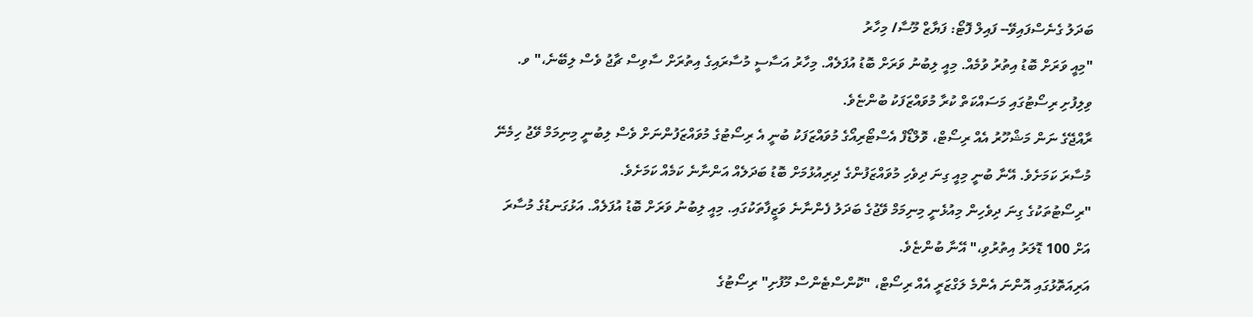ބަދަލު ގެނެސްފައިވޭ-- ފައިލް ފޮޓޯ: ފަޔާޒް މޫސާ/ މިހާރު
"މިއީ ވަރަށް ބޮޑު އިތުރު ވުމެއް. މިއީ ލިބުނު ވަރަށް ބޮޑު އުފަލެއް. މިހާރު އަސާސީ މުސާރައިގެ އިތުރަށް ސާވިސް ޗާޖު ވެސް ލިބޭނެ،" ވ. ވިލިފުށި ރިސޯޓުގައި މަސައްކަތް ކުރާ މުވައްޒަފަކު ބުންޏެވެ.
ރާއްޖޭގެ ނަން މަޝްހޫރު އެއް ރިސޯޓް، ވޮލްޑޯފް އެސްޓޯރިއޯގެ މުވައްޒަފަކު ބުނީ އެ ރިސޯޓުގެ މުވައްޒަފުންނަށް ވެސް ލިބުނީ މިނިމަމް ވޭޖު ހިމެނޭ މުސާރަ ކަމަށެވެ. އޭނާ ބުނީ މިއީ ގިނަ ދިވެހި މުވައްޒަފުންގެ ދިރިއުޅުމަށް ބޮޑު ބަދަލެއް އަންނާނެ ކަމެއް ކަމަށެވެ.
"ރިސޯޓުތަކުގެ ގިނަ ދިވެހިން މިއުޅެނީ މިނިމަމް ވޭޖުގެ ބަދަލު ފެންނާނެ ވަޒީފާތަކުގައި. މިއީ ލިބުނު ވަރަށް ބޮޑު އުފަލެއް. އަޅުގަނޑުގެ މުސާރަ އަށް 100 ޑޮލަރު އިތުރުވި،" އޭނާ ބުންޏެވެ.
އަރިއަތޮޅުގައި އޮންނަ އެންމެ ލަގްޒަރީ އެއް ރިސޯޓް، "ކޮންސްޓެންސް މޫފުށި" ރިސޯޓުގެ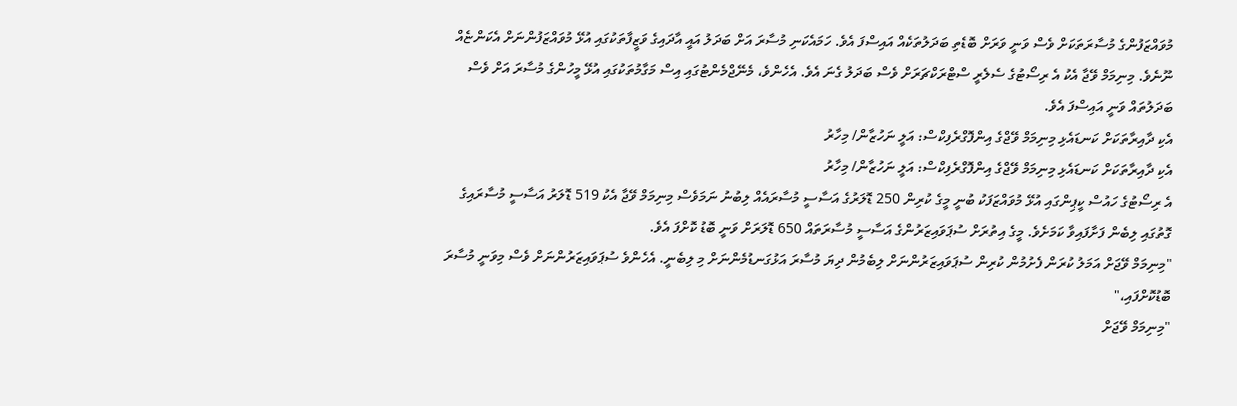މުވައްޒަފުންގެ މުސާރަތަކަށް ވެސް ވަނީ ވަރަށް ބޮޑެތި ބަދަލުތަކެއް އައިސްފަ އެވެ. ހަމައެކަނި މުސާރަ އަށް ބަދަލު އައީ އާދައިގެ ވަޒީފާތަކުގައި އުޅޭ މުވައްޒަފުންނަށް އެކަންޏެއް ނޫނެވެ. މިނިމަމް ވޭޖާ އެކު އެ ރިސޯޓުގެ ސެލެރީ ސްޓްރަކްޗަރަށް ވެސް ބަދަލު ގެނަ އެވެ. އެހެންވެ، މެނޭޖްމެންޓުގައި އިސް މަގާމުތަކުގައި އުޅޭ މީހުންގެ މުސާރަ އަށް ވެސް ބަދަލުތައް ވަނީ އައިސްފަ އެވެ.
އެކި ދާއިރާތަކަށް ކަނޑައެޅި މިނިމަމް ވޭޖްގެ އިންފޮގްރެފިކްސް: އަލީ ނަހުޒާން/ މިހާރު
އެކި ދާއިރާތަކަށް ކަނޑައެޅި މިނިމަމް ވޭޖްގެ އިންފޮގްރެފިކްސް: އަލީ ނަހުޒާން/ މިހާރު
އެ ރިސޯޓުގެ ހައުސް ކީޕިންގައި އުޅޭ މުވައްޒަފަކު ބުނީ މީގެ ކުރިން 250 ޑޮލަރުގެ އަސާސީ މުސާރައެއް ލިބުނު ނަމަވެސް މިނިމަމް ވޭޖާ އެކު 519 ޑޮލަރު އަސާސީ މުސާރައިގެ ގޮތުގައި ލިބެން ފަށާފައިވާ ކަމަށެވެ. މީގެ އިތުރަށް ސުޕަވައިޒަރުންގެ އަސާސީ މުސާރަތައް 650 ޑޮލަރަށް ވަނީ ބޮޑު ކޮށްފަ އެވެ.
"މިނިމަމް ވޭޖަށް އަމަލު ކުރަން ފެށުމުން ކުރިން ސުޕަވައިޒަރުންނަށް ލިބެމުން ދިޔަ މުސާރަ އަޅުގަނޑުމެންނަށް މި ލިބެނީ. އެހެންވެ ސުޕަވައިޒަރުންނަށް ވެސް މިވަނީ މުސާރަ ބޮޑުކޮށްފައި،"
"މިނިމަމް ވޭޖަށް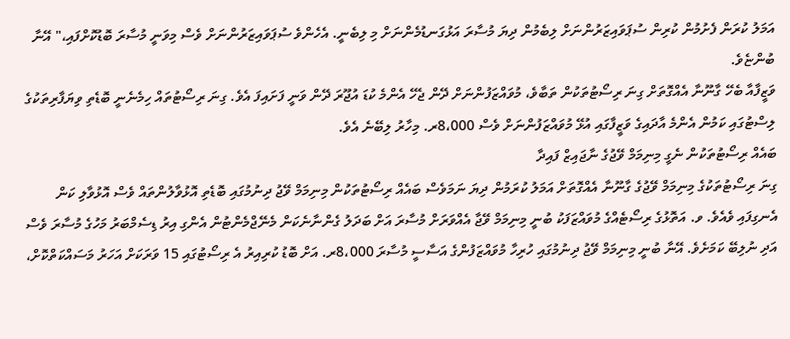އަމަލު ކުރަން ފެށުމުން ކުރިން ސުޕަވައިޒަރުންނަށް ލިބެމުން ދިޔަ މުސާރަ އަޅުގަނޑުމެންނަށް މި ލިބެނީ. އެހެންވެ ސުޕަވައިޒަރުންނަށް ވެސް މިވަނީ މުސާރަ ބޮޑުކޮށްފައި،" އޭނާ ބުންޏެވެ.
ވަޒީފާއާ ބެހޭ ގާނޫނާ އެއްގޮތަށް ގިނަ ރިސޯޓުތަކުން ތަބާވެ، މުވައްޒަފުންނަށް ދޭން ޖެހޭ އެންމެ ކުޑަ އުޖޫރަ ދޭން ވަނީ ފަށައިފަ އެވެ. ގިނަ ރިސޯޓުތައް ހިމެނެނީ ބޮޑެތި ވިޔަފާރިތަކުގެ ލިސްޓުގައި ކަމުން އެންމެ އާދައިގެ ވަޒީފާގައި އުޅޭ މުވައްޒަފުންނަށް ވެސް 8،000ރ. މިހާރު ލިބޭނެ އެވެ.
ބައެއް ރިސޯޓުތަކުން ނެގީ މިނިމަމް ވޭޖުގެ ނާޖައިޒް ފައިދާ
ގިނަ ރިސޯޓުތަކުގެ މިނިމަމް ވޭޖުގެ ގާނޫނާ އެއްގޮތަށް އަމަލު ކުރަމުން ދިޔަ ނަމަވެސް ބައެއް ރިސޯޓުތަކުން މިނިމަމް ވޭޖު ދިނުމުގައި ބޮޑެތި އޮޅުވާލުންތައް ވެސް އޮޅުވާލި ކަން އެނގިފައި ވެއެވެ. ވ. އަތޮޅުގެ ރިސޯޓެއްގެ މުވައްޒަފަކު ބުނީ މިނިމަމް ވޭޖާ އެއްވަރަށް މުސާރަ އަށް ބަދަލު ގެންނާނެކަން މެނޭޖްމެންޓުން އެންގި އިރު ޑިސެމްބަރު މަހުގެ މުސާރަ ވެސް އަދި ނުލިބޭ ކަމަށެވެ. އޭނާ ބުނީ މިނިމަމް ވޭޖު ދިނުމުގައި ހުރިހާ މުވައްޒަފުންގެ އަސާސީ މުސާރަ 8،000ރ. އަށް ބޮޑު ކުރިއިރު އެ ރިސޯޓުގައި 15 ވަރަކަށް އަހަރު މަސައްކަތްކޮށް،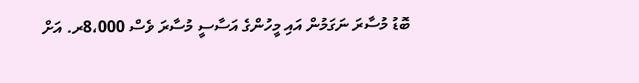ބޮޑު މުސާރަ ނަގަމުން އައި މީހުންގެ އަސާސީ މުސާރަ ވެސް 8،000ރ. އަށް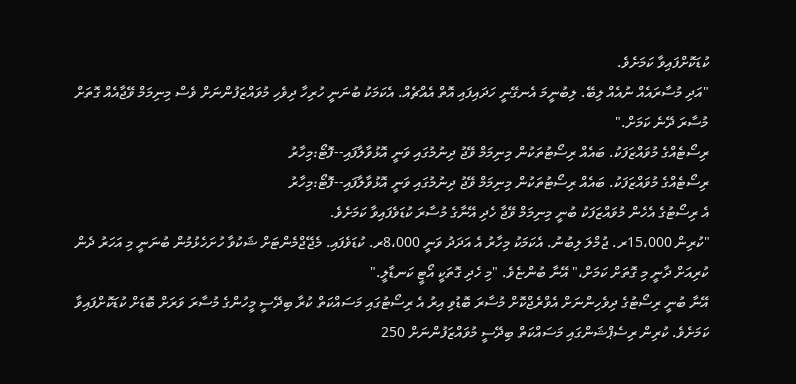ކުޑަކޮށްފައިވާ ކަމަށެވެ.
"އަދި މުސާރައެއް ނުއެއް ލިބޭ. ލިބުނީމަ އެނގޭނީ ހަދައިފައި އޮތް އެއްޗެއް. އެކަމަކު ބުނަނީ ހުރިހާ ދިވެހި މުވައްޒަފުންނަށް ވެސް މިނިމަމް ވޭޖާއެއް ގޮތަށް މުސާރަ ދޭނެ ކަމަށް."
ރިސޯޓެއްގެ މުވައްޒަފަކު. ބައެއް ރިސޯޓުތަކުން މިނިމަމް ވޭޖު ދިނުމުގައި ވަނީ އޮޅުވާލާފައި--ފޮޓޯ:މިހާރު
ރިސޯޓެއްގެ މުވައްޒަފަކު. ބައެއް ރިސޯޓުތަކުން މިނިމަމް ވޭޖު ދިނުމުގައި ވަނީ އޮޅުވާލާފައި--ފޮޓޯ:މިހާރު
އެ ރިސޯޓުގެ އެހެން މުވައްޒަފަކު ބުނީ މިނިމަމް ވޭޖާ ހެދި އޭނާގެ މުސާރަ ކުޑަވެފައިވާ ކަމަށެވެ.
"ކުރިން 15،000ރ. ޖުމްލަ ލިބުނު. އެކަމަކު މިހާރު އެ އަދަދު ވަނީ 8،000ރ. ކުޑަވެފައި. މެޖޭޖްމެންޓަށް ޝަކުވާ ހުށަހެޅުމުން ބުނަނީ މި އަހަރު ދެން ކުރިއަށް ދާނީ މި ގޮތަށް ކަމަށް،" އޭނާ ބުންޏެވެ. "މި ހެދި ގޮތަކީ އޯޓީ ކަނޑާލީ."
އޭނާ ބުނީ ރިސޯޓުގެ ދިވެހިންނަށް އެވްރެޖްކޮށް މުސާރަ ބޮޑުވި އިރު އެ ރިސޯޓުގައި މަސައްކަތް ކުރާ ބިދޭސީ މީހުންގެ މުސާރަ ވަރަށް ބޮޑަށް ކުޑަކޮށްފައިވާ ކަމަށެވެ. ކުރިން ރިސެޕްޝަންގައި މަސައްކަތް ބިދޭސީ މުވައްޒަފުންނަށް 250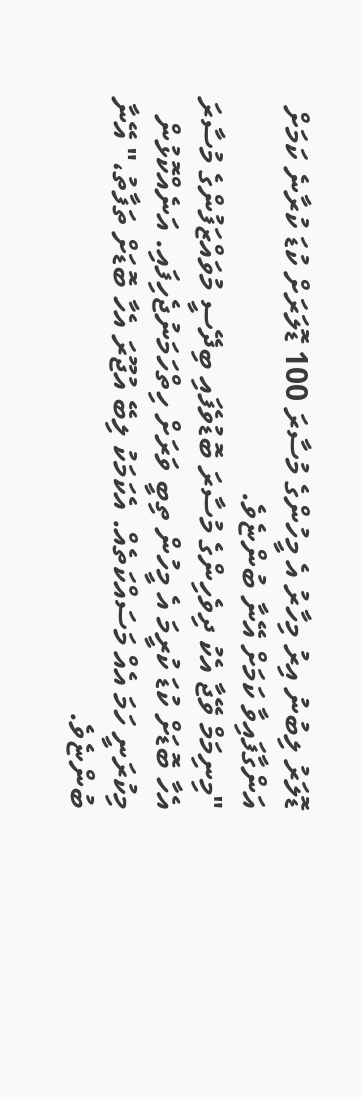ޑޮލަރު ލިބުނު އިރު މިހާރު އެ މީހުންގެ މުސާރަ 100 ޑޮލަރަށް ކުޑަ ކުރާނެ ކަމަށް އަންގާފައިވާ ކަމަށް އޭނާ ބުންޏެވެ.
"މިނިމަމް ވޭޖާ އެކު ދިވެހިންގެ މުސާރަ ބޮޑުވެފައި ބިދޭސީ މުވައްޒަފުންގެ މުސާރަ އެހާ ބޮޑަށް ކުޑަ ކުރީމަ އެ މީހުން ތިބީ ވަރަށް ހިތްހަމަނުޖެހިފައި. އަނެއްކޮޅުން މިކުރަނީ ހަމަ އެއް މަސައްކަތެއް. އެކަމަކު ލިބޭ އުޖޫރަ އެހާ ބޮޑަށް ތަފާތު،" އޭނާ ބުންޏެވެ.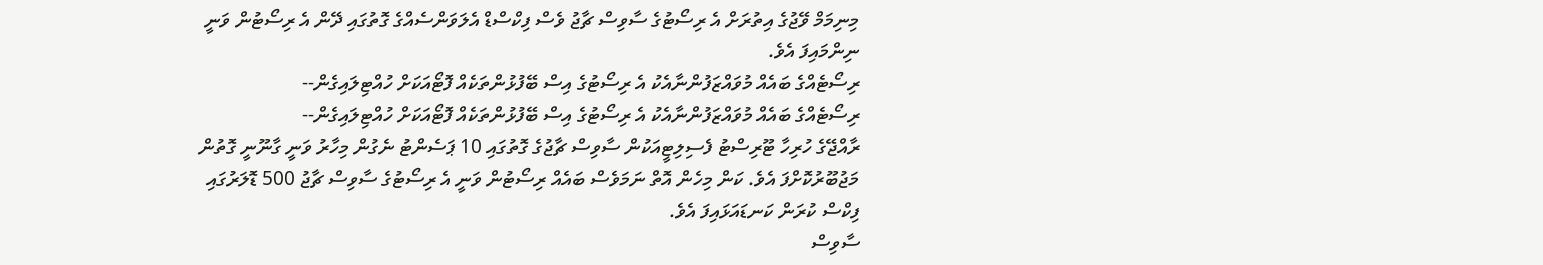މިނިމަމް ވޭޖުގެ އިތުރަށް އެ ރިސޯޓުގެ ސާވިސް ޗާޖު ވެސް ފިކްސްޑް އެލަވަންސެއްގެ ގޮތުގައި ދޭން އެ ރިސޯޓުން ވަނީ ނިންމައިފަ އެވެ.
ރިސޯޓެއްގެ ބައެއް މުވައްޒަފުންނާއެކު އެ ރިސޯޓުގެ އިސް ބޭފުޅުންތަކެއް ފޮޓޯއަކަށް ހުއްޓިލައިގެން--
ރިސޯޓެއްގެ ބައެއް މުވައްޒަފުންނާއެކު އެ ރިސޯޓުގެ އިސް ބޭފުޅުންތަކެއް ފޮޓޯއަކަށް ހުއްޓިލައިގެން--
ރާއްޖޭގެ ހުރިހާ ޓޫރިސްޓު ފެސިލިޓީއަކުން ސާވިސް ޗާޖުގެ ގޮތުގައި 10 ޕަސެންޓު ނެގުން މިހާރު ވަނީ ގާނޫނީ ގޮތުން މަޖުބޫރުކޮށްފަ އެވެ. ކަން މިހެން އޮތް ނަމަވެސް ބައެއް ރިސޯޓުން ވަނީ އެ ރިސޯޓުގެ ސާވިސް ޗާޖު 500 ޑޮލަރުގައި ފިކްސް ކުރަން ކަނޑައަޅައިފަ އެވެ.
ސާވިސް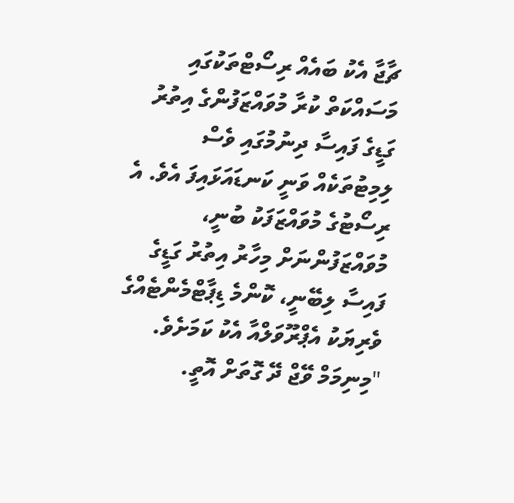ޗާޖާ އެކު ބައެއް ރިސޯޓްތަކުގައި މަސައްކަތް ކުރާ މުވައްޒަފުންގެ އިތުރު ގަޑީގެ ފައިސާ ދިނުމުގައި ވެސް ލިމިޓުތަކެއް ވަނީ ކަނޑައަޅައިފަ އެވެ. އެ ރިސޯޓުގެ މުވައްޒަފަކު ބުނީ، މުވައްޒަފުންނަށް މިހާރު އިތުރު ގަޑީގެ ފައިސާ ލިބޭނީ، ކޮންމެ ޑިޕާޓްމެންޓެއްގެ ވެރިޔަކު އެޕްރޫވަލްއާ އެކު ކަމަށެވެ.
"މިނިމަމް ވޭޖް ދޭ ގޮތަށް އޮތީ.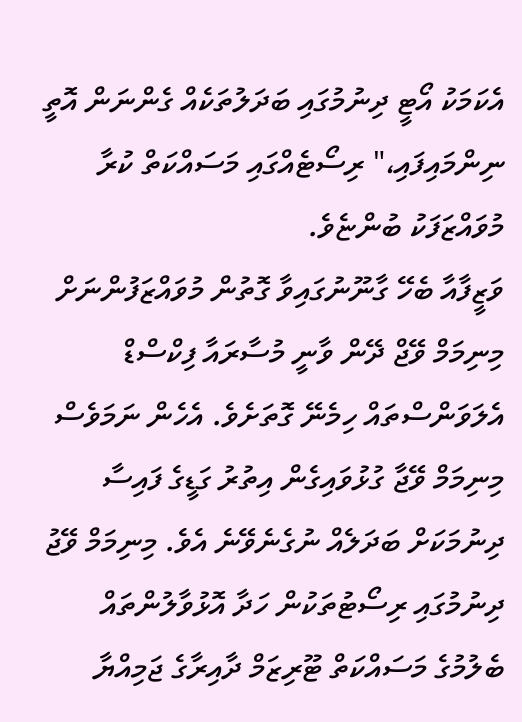އެކަމަކު އޯޓީ ދިނުމުގައި ބަދަލުތަކެއް ގެންނަން އޮތީ ނިންމައިފައި،" ރިސޯޓެއްގައި މަސައްކަތް ކުރާ މުވައްޒަފަކު ބުންޏެވެ.
ވަޒީފާއާ ބެހޭ ގާނޫނުގައިވާ ގޮތުން މުވައްޒަފުންނަށް މިނިމަމް ވޭޖް ދޭން ވާނީ މުސާރައާ ފިކްސްޑް އެލަވަންސްތައް ހިމެނޭ ގޮތަށެވެ. އެހެން ނަމަވެސް މިނިމަމް ވޭޖާ ގުޅުވައިގެން އިތުރު ގަޑީގެ ފައިސާ ދިނުމަކަށް ބަދަލެއް ނުގެނެވޭނެ އެވެ. މިނިމަމް ވޭޖު ދިނުމުގައި ރިސޯޓުތަކުން ހަދާ އޮޅުވާލުންތައް ބެލުމުގެ މަސައްކަތް ޓޫރިޒަމް ދާއިރާގެ ޖަމިއްޔާ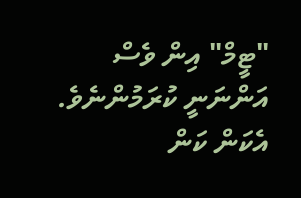"ޓީމް" އިން ވެސް އަންނަނީ ކުރަމުންނެވެ. އެކަން ކަން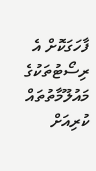ފާހަގަކޮށް އެ ރިސޯޓުތަކުގެ މައުލޫމާތުތައް ކުރިއަށް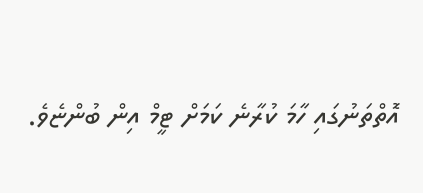އޮތްތަނުގައި ހާމަ ކުރާނެ ކަމަށް ޓީމް އިން ބުންޏެވެ.